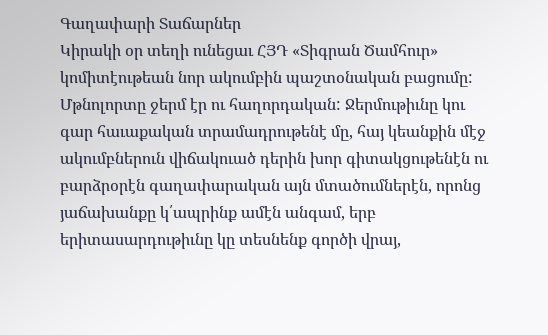Գաղափարի Տաճարներ
Կիրակի օր տեղի ունեցաւ ՀՅԴ «Տիգրան Ծամհուր» կոմիտէութեան նոր ակումբին պաշտօնական բացումը: Մթնոլորտը ջերմ էր ու հաղորդական: Ջերմութիւնը կու գար հաւաքական տրամադրութենէ մը, հայ կեանքին մէջ ակումբներուն վիճակուած դերին խոր գիտակցութենէն ու բարձրօրէն գաղափարական այն մտածումներէն, որոնց յաճախանքը կ՛ապրինք ամէն անգամ, երբ երիտասարդութիւնը կը տեսնենք գործի վրայ,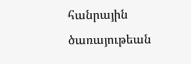հանրային ծառայութեան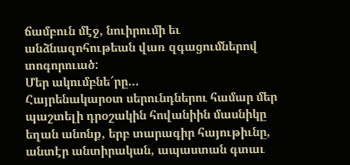ճամբուն մէջ, նուիրումի եւ անձնազոհութեան վառ զգացումներով տոգորուած:
Մեր ակումբնե՜րը…
Հայրենակարօտ սերունդներու համար մեր պաշտելի դրօշակին հովանիին մասնիկը եղան անոնք, երբ տարագիր հայութիւնը, անտէր անտիրական, ապաստան գտաւ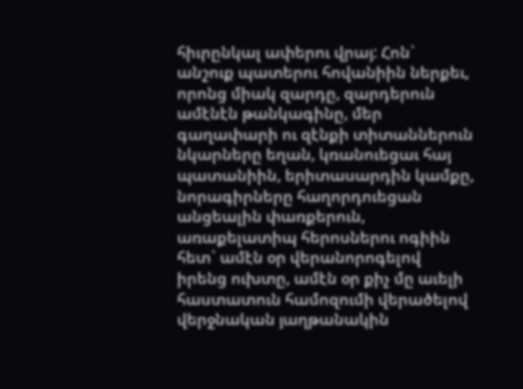հիւրընկալ ափերու վրայ: Հոն` անշուք պատերու հովանիին ներքեւ, որոնց միակ զարդը, զարդերուն ամէնէն թանկագինը, մեր գաղափարի ու զէնքի տիտաններուն նկարները եղան, կռանուեցաւ հայ պատանիին, երիտասարդին կամքը, նորագիրները հաղորդուեցան անցեալին փառքերուն, առաքելատիպ հերոսներու ոգիին հետ` ամէն օր վերանորոգելով իրենց ուխտը, ամէն օր քիչ մը աւելի հաստատուն համոզումի վերածելով վերջնական յաղթանակին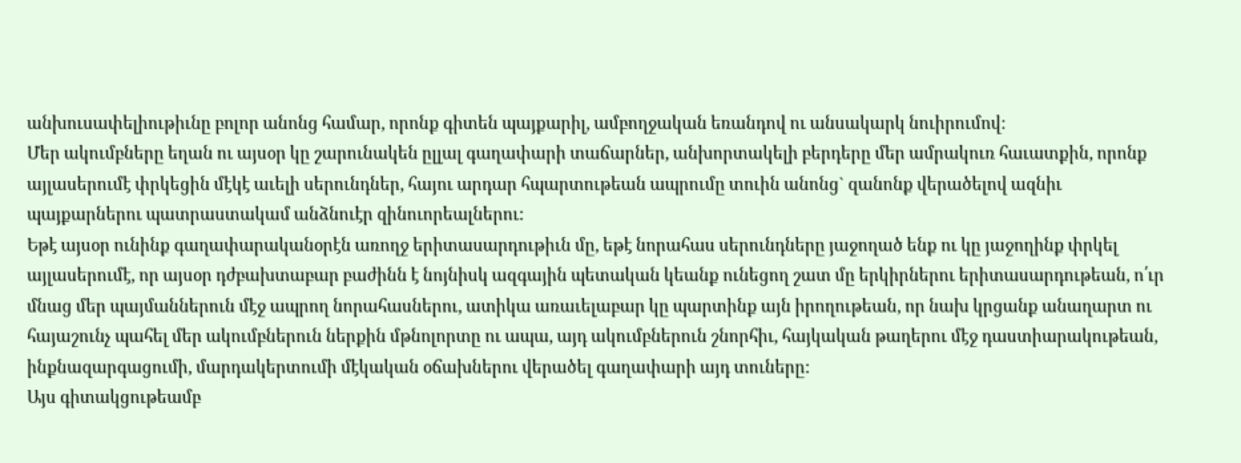անխուսափելիութիւնը բոլոր անոնց համար, որոնք գիտեն պայքարիլ, ամբողջական եռանդով ու անսակարկ նուիրումով:
Մեր ակումբները եղան ու այսօր կը շարունակեն ըլլալ գաղափարի տաճարներ, անխորտակելի բերդերը մեր ամրակուռ հաւատքին, որոնք այլասերումէ փրկեցին մէկէ աւելի սերունդներ, հայու արդար հպարտութեան ապրումը տուին անոնց` զանոնք վերածելով ազնիւ պայքարներու պատրաստակամ անձնուէր զինուորեալներու:
Եթէ այսօր ունինք գաղափարականօրէն առողջ երիտասարդութիւն մը, եթէ նորահաս սերունդները յաջողած ենք ու կը յաջողինք փրկել այլասերումէ, որ այսօր դժբախտաբար բաժինն է նոյնիսկ ազգային պետական կեանք ունեցող շատ մը երկիրներու երիտասարդութեան, ո՛ւր մնաց մեր պայմաններուն մէջ ապրող նորահասներու, ատիկա առաւելաբար կը պարտինք այն իրողութեան, որ նախ կրցանք անաղարտ ու հայաշունչ պահել մեր ակումբներուն ներքին մթնոլորտը ու ապա, այդ ակումբներուն շնորհիւ, հայկական թաղերու մէջ դաստիարակութեան, ինքնազարգացումի, մարդակերտումի մէկական օճախներու վերածել գաղափարի այդ տուները:
Այս գիտակցութեամբ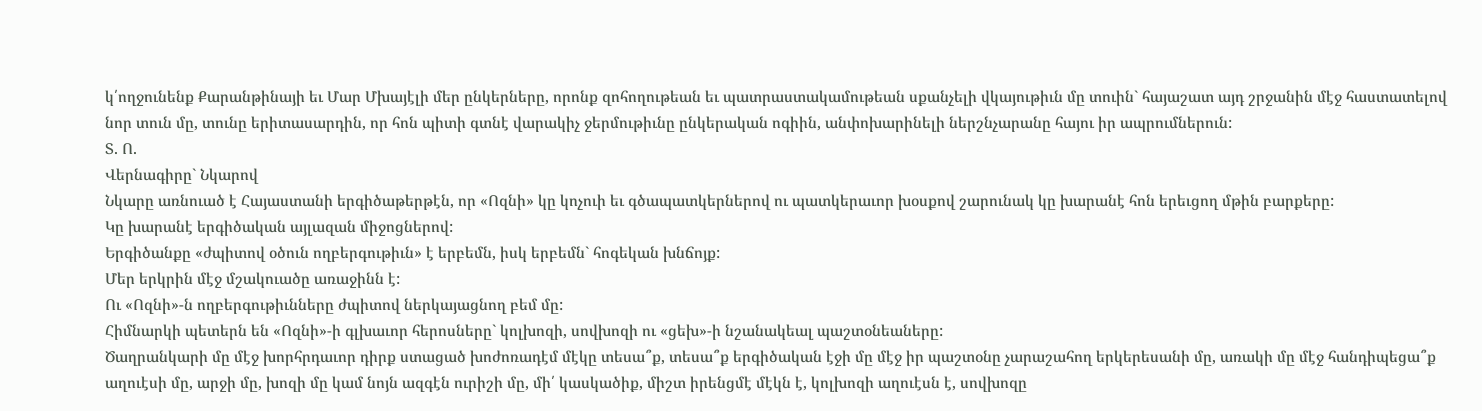կ՛ողջունենք Քարանթինայի եւ Մար Մխայէլի մեր ընկերները, որոնք զոհողութեան եւ պատրաստակամութեան սքանչելի վկայութիւն մը տուին` հայաշատ այդ շրջանին մէջ հաստատելով նոր տուն մը, տունը երիտասարդին, որ հոն պիտի գտնէ վարակիչ ջերմութիւնը ընկերական ոգիին, անփոխարինելի ներշնչարանը հայու իր ապրումներուն:
Տ. Ո.
Վերնագիրը` Նկարով
Նկարը առնուած է Հայաստանի երգիծաթերթէն, որ «Ոզնի» կը կոչուի եւ գծապատկերներով ու պատկերաւոր խօսքով շարունակ կը խարանէ հոն երեւցող մթին բարքերը:
Կը խարանէ երգիծական այլազան միջոցներով:
Երգիծանքը «ժպիտով օծուն ողբերգութիւն» է երբեմն, իսկ երբեմն` հոգեկան խնճոյք:
Մեր երկրին մէջ մշակուածը առաջինն է:
Ու «Ոզնի»-ն ողբերգութիւնները ժպիտով ներկայացնող բեմ մը:
Հիմնարկի պետերն են «Ոզնի»-ի գլխաւոր հերոսները` կոլխոզի, սովխոզի ու «ցեխ»-ի նշանակեալ պաշտօնեաները:
Ծաղրանկարի մը մէջ խորհրդաւոր դիրք ստացած խոժոռադէմ մէկը տեսա՞ք, տեսա՞ք երգիծական էջի մը մէջ իր պաշտօնը չարաշահող երկերեսանի մը, առակի մը մէջ հանդիպեցա՞ք աղուէսի մը, արջի մը, խոզի մը կամ նոյն ազգէն ուրիշի մը, մի՛ կասկածիք, միշտ իրենցմէ մէկն է, կոլխոզի աղուէսն է, սովխոզը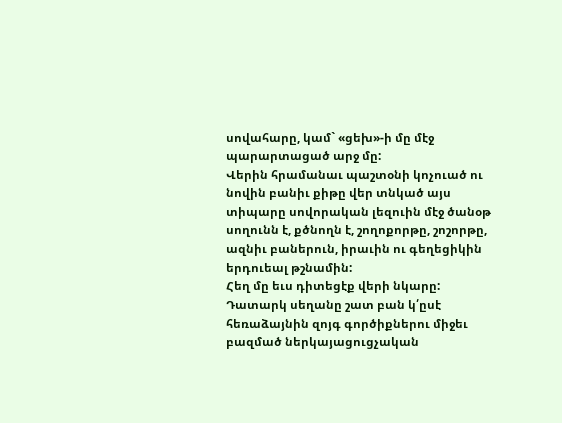սովահարը, կամ` «ցեխ»-ի մը մէջ պարարտացած արջ մը:
Վերին հրամանաւ պաշտօնի կոչուած ու նովին բանիւ քիթը վեր տնկած այս տիպարը սովորական լեզուին մէջ ծանօթ սողունն է, քծնողն է, շողոքորթը, շոշորթը, ազնիւ բաներուն, իրաւին ու գեղեցիկին երդուեալ թշնամին:
Հեղ մը եւս դիտեցէք վերի նկարը:
Դատարկ սեղանը շատ բան կ՛ըսէ հեռաձայնին զոյգ գործիքներու միջեւ բազմած ներկայացուցչական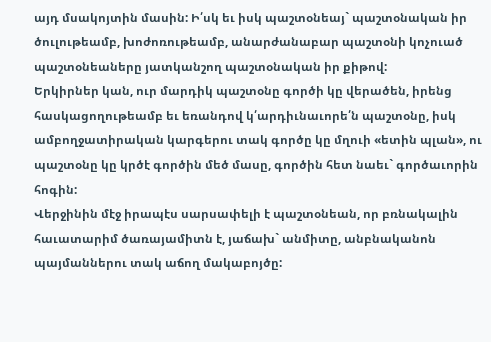այդ մսակոյտին մասին: Ի՛սկ եւ իսկ պաշտօնեայ` պաշտօնական իր ծուլութեամբ, խոժոռութեամբ, անարժանաբար պաշտօնի կոչուած պաշտօնեաները յատկանշող պաշտօնական իր քիթով:
Երկիրներ կան, ուր մարդիկ պաշտօնը գործի կը վերածեն, իրենց հասկացողութեամբ եւ եռանդով կ՛արդիւնաւորե՛ն պաշտօնը, իսկ ամբողջատիրական կարգերու տակ գործը կը մղուի «ետին պլան», ու պաշտօնը կը կրծէ գործին մեծ մասը, գործին հետ նաեւ` գործաւորին հոգին:
Վերջինին մէջ իրապէս սարսափելի է պաշտօնեան, որ բռնակալին հաւատարիմ ծառայամիտն է, յաճախ` անմիտը, անբնականոն պայմաններու տակ աճող մակաբոյծը: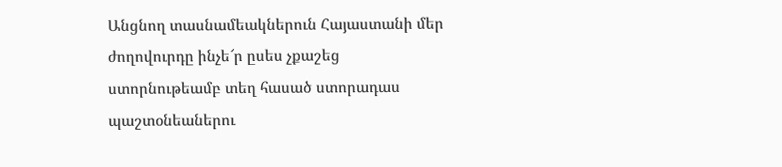Անցնող տասնամեակներուն Հայաստանի մեր ժողովուրդը ինչե՜ր ըսես չքաշեց ստորնութեամբ տեղ հասած ստորադաս պաշտօնեաներու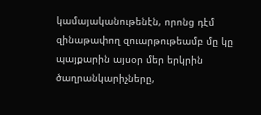կամայականութենէն, որոնց դէմ զինաթափող զուարթութեամբ մը կը պայքարին այսօր մեր երկրին ծաղրանկարիչները,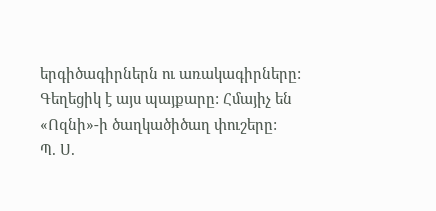երգիծագիրներն ու առակագիրները:
Գեղեցիկ է այս պայքարը: Հմայիչ են «Ոզնի»-ի ծաղկածիծաղ փուշերը:
Պ. Ս.